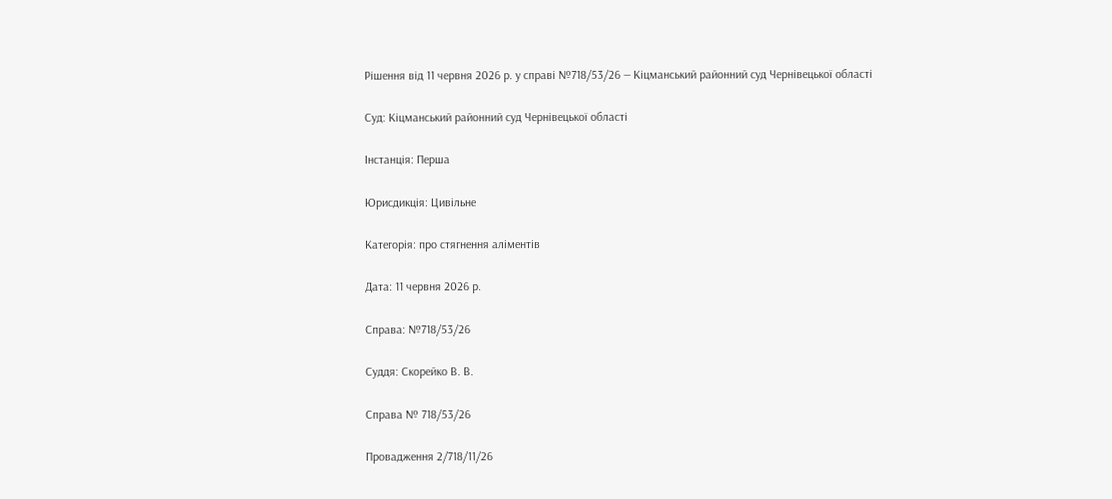Рішення від 11 червня 2026 р. у справі №718/53/26 — Кіцманський районний суд Чернівецької області

Суд: Кіцманський районний суд Чернівецької області

Інстанція: Перша

Юрисдикція: Цивільне

Категорія: про стягнення аліментів

Дата: 11 червня 2026 р.

Справа: №718/53/26

Суддя: Скорейко В. В.

Справа № 718/53/26

Провадження 2/718/11/26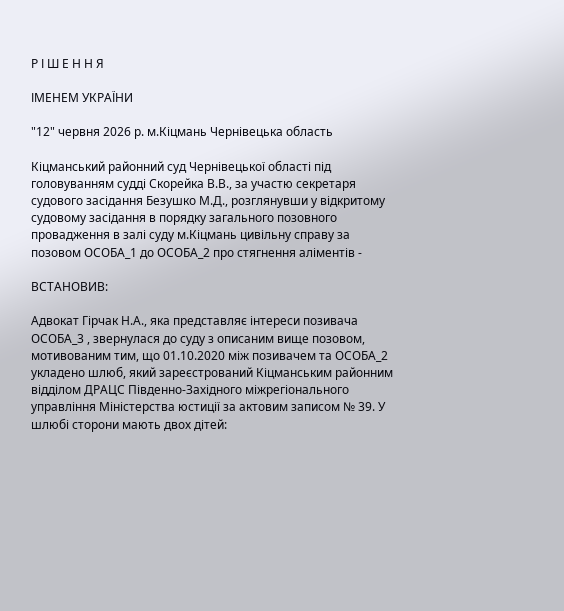Р І Ш Е Н Н Я

ІМЕНЕМ УКРАЇНИ

"12" червня 2026 р. м.Кіцмань Чернівецька область

Кіцманський районний суд Чернівецької області під головуванням судді Скорейка В.В., за участю секретаря судового засідання Безушко М.Д., розглянувши у відкритому судовому засідання в порядку загального позовного провадження в залі суду м.Кіцмань цивільну справу за позовом ОСОБА_1 до ОСОБА_2 про стягнення аліментів -

ВСТАНОВИВ:

Адвокат Гірчак Н.А., яка представляє інтереси позивача ОСОБА_3 , звернулася до суду з описаним вище позовом, мотивованим тим, що 01.10.2020 між позивачем та ОСОБА_2 укладено шлюб, який зареєстрований Кіцманським районним відділом ДРАЦС Південно-Західного міжрегіонального управління Міністерства юстиції за актовим записом № 39. У шлюбі сторони мають двох дітей: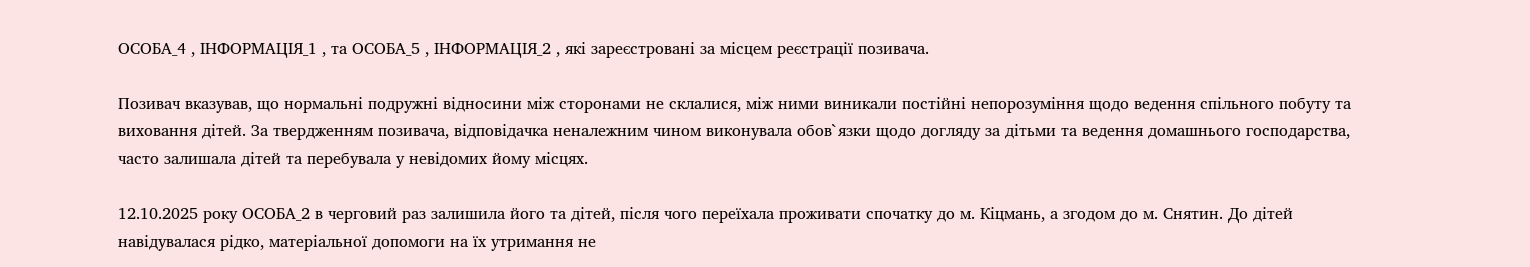ОСОБА_4 , ІНФОРМАЦІЯ_1 , та ОСОБА_5 , ІНФОРМАЦІЯ_2 , які зареєстровані за місцем реєстрації позивача.

Позивач вказував, що нормальні подружні відносини між сторонами не склалися, між ними виникали постійні непорозуміння щодо ведення спільного побуту та виховання дітей. За твердженням позивача, відповідачка неналежним чином виконувала обов`язки щодо догляду за дітьми та ведення домашнього господарства, часто залишала дітей та перебувала у невідомих йому місцях.

12.10.2025 року ОСОБА_2 в черговий раз залишила його та дітей, після чого переїхала проживати спочатку до м. Кіцмань, а згодом до м. Снятин. До дітей навідувалася рідко, матеріальної допомоги на їх утримання не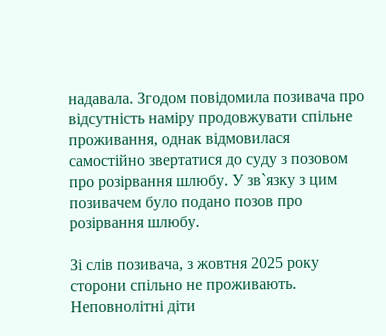надавала. Згодом повідомила позивача про відсутність наміру продовжувати спільне проживання, однак відмовилася самостійно звертатися до суду з позовом про розірвання шлюбу. У зв`язку з цим позивачем було подано позов про розірвання шлюбу.

Зі слів позивача, з жовтня 2025 року сторони спільно не проживають. Неповнолітні діти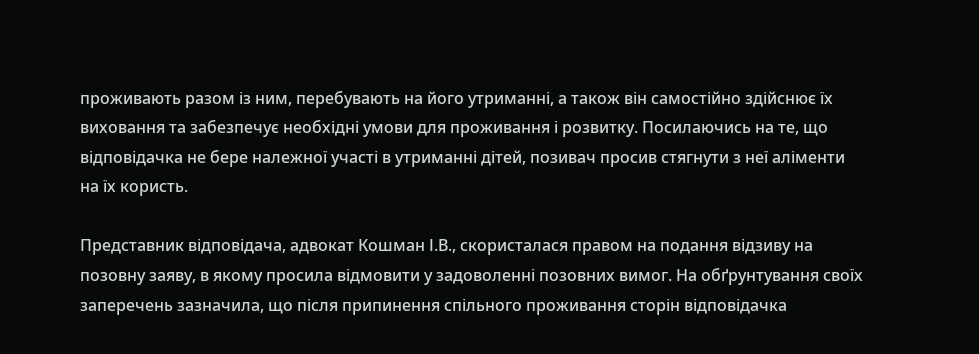проживають разом із ним, перебувають на його утриманні, а також він самостійно здійснює їх виховання та забезпечує необхідні умови для проживання і розвитку. Посилаючись на те, що відповідачка не бере належної участі в утриманні дітей, позивач просив стягнути з неї аліменти на їх користь.

Представник відповідача, адвокат Кошман І.В., скористалася правом на подання відзиву на позовну заяву, в якому просила відмовити у задоволенні позовних вимог. На обґрунтування своїх заперечень зазначила, що після припинення спільного проживання сторін відповідачка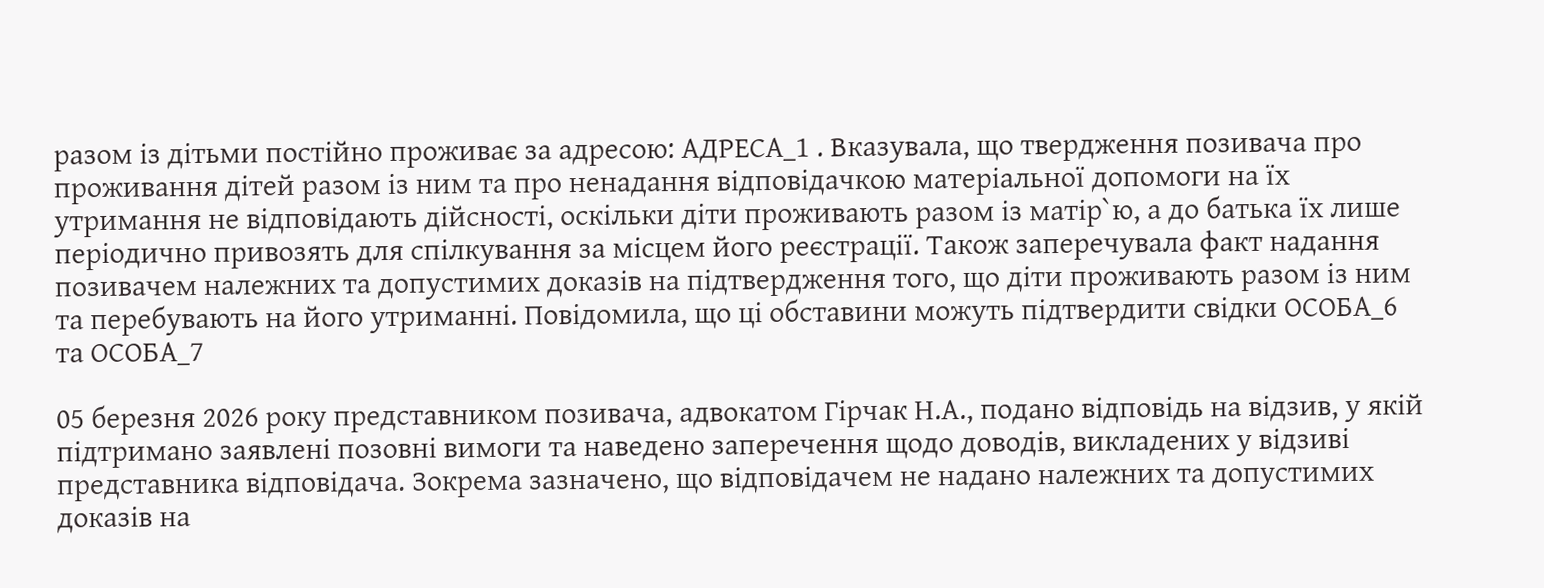разом із дітьми постійно проживає за адресою: АДРЕСА_1 . Вказувала, що твердження позивача про проживання дітей разом із ним та про ненадання відповідачкою матеріальної допомоги на їх утримання не відповідають дійсності, оскільки діти проживають разом із матір`ю, а до батька їх лише періодично привозять для спілкування за місцем його реєстрації. Також заперечувала факт надання позивачем належних та допустимих доказів на підтвердження того, що діти проживають разом із ним та перебувають на його утриманні. Повідомила, що ці обставини можуть підтвердити свідки ОСОБА_6 та ОСОБА_7

05 березня 2026 року представником позивача, адвокатом Гірчак Н.А., подано відповідь на відзив, у якій підтримано заявлені позовні вимоги та наведено заперечення щодо доводів, викладених у відзиві представника відповідача. Зокрема зазначено, що відповідачем не надано належних та допустимих доказів на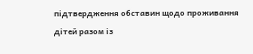підтвердження обставин щодо проживання дітей разом із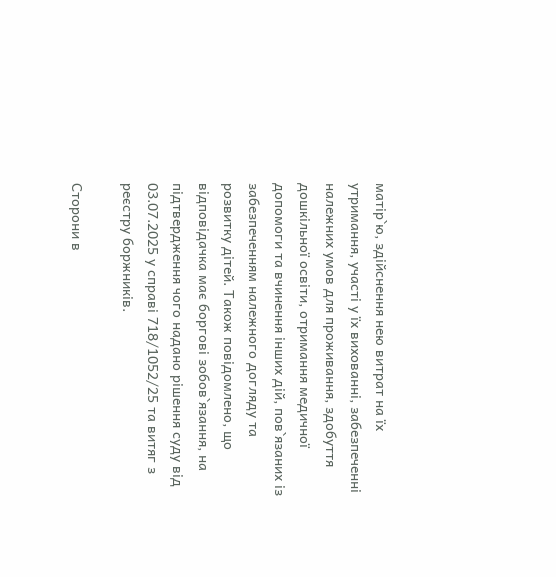матір`ю, здійснення нею витрат на їх утримання, участі у їх вихованні, забезпеченні належних умов для проживання, здобуття дошкільної освіти, отримання медичної допомоги та вчинення інших дій, пов`язаних із забезпеченням належного догляду та розвитку дітей. Також повідомлено, що відповідачка має боргові зобов`язання, на підтвердження чого надано рішення суду від 03.07.2025 у справі 718/1052/25 та витяг з реєстру боржників.

Сторони в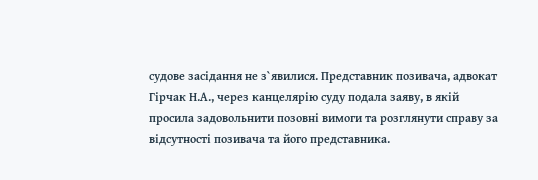судове засідання не з`явилися. Представник позивача, адвокат Гірчак Н.А., через канцелярію суду подала заяву, в якій просила задовольнити позовні вимоги та розглянути справу за відсутності позивача та його представника.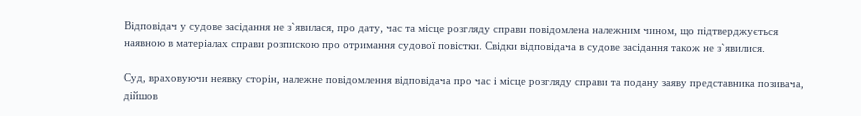Відповідач у судове засідання не з`явилася, про дату, час та місце розгляду справи повідомлена належним чином, що підтверджується наявною в матеріалах справи розпискою про отримання судової повістки. Свідки відповідача в судове засідання також не з`явилися.

Суд, враховуючи неявку сторін, належне повідомлення відповідача про час і місце розгляду справи та подану заяву представника позивача, дійшов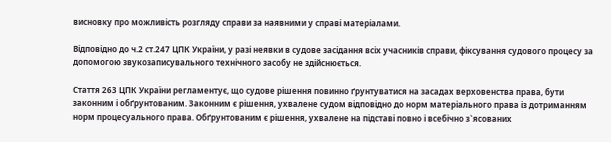висновку про можливість розгляду справи за наявними у справі матеріалами.

Відповідно до ч.2 ст.247 ЦПК України, у разі неявки в судове засідання всіх учасників справи, фіксування судового процесу за допомогою звукозаписувального технічного засобу не здійснюється.

Стаття 263 ЦПК України регламентує, що судове рішення повинно ґрунтуватися на засадах верховенства права, бути законним і обґрунтованим. Законним є рішення, ухвалене судом відповідно до норм матеріального права із дотриманням норм процесуального права. Обґрунтованим є рішення, ухвалене на підставі повно і всебічно з`ясованих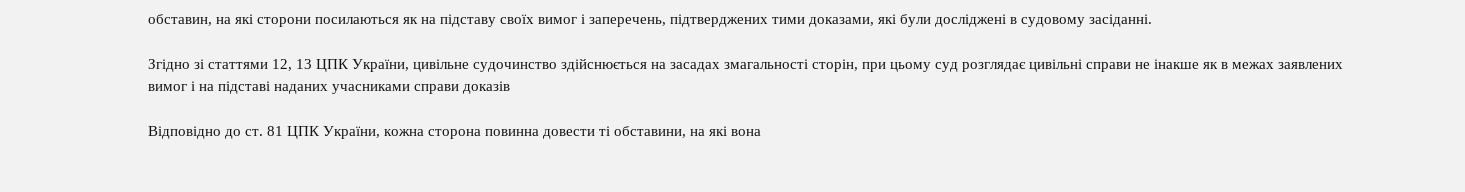обставин, на які сторони посилаються як на підставу своїх вимог і заперечень, підтверджених тими доказами, які були досліджені в судовому засіданні.

Згідно зі статтями 12, 13 ЦПК України, цивільне судочинство здійснюється на засадах змагальності сторін, при цьому суд розглядає цивільні справи не інакше як в межах заявлених вимог і на підставі наданих учасниками справи доказів

Відповідно до ст. 81 ЦПК України, кожна сторона повинна довести ті обставини, на які вона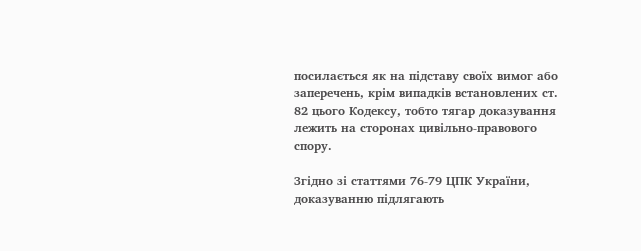посилається як на підставу своїх вимог або заперечень, крім випадків встановлених ст. 82 цього Кодексу, тобто тягар доказування лежить на сторонах цивільно-правового спору.

Згідно зі статтями 76-79 ЦПК України, доказуванню підлягають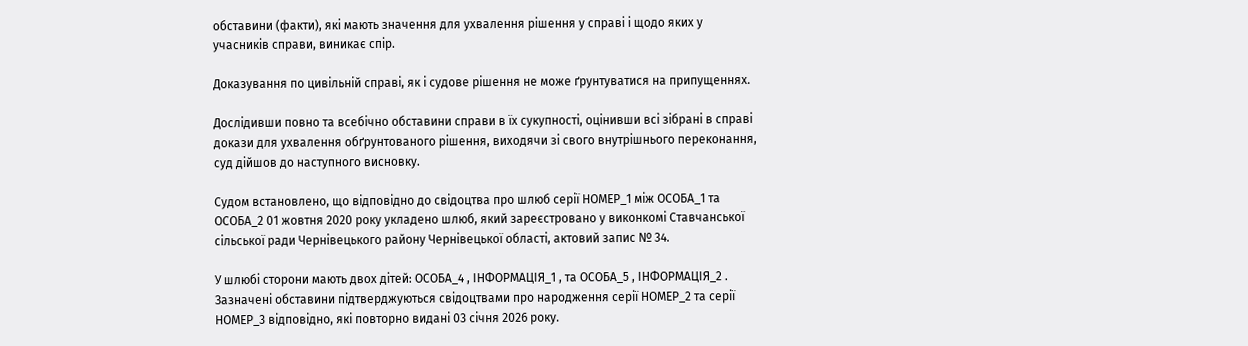обставини (факти), які мають значення для ухвалення рішення у справі і щодо яких у учасників справи, виникає спір.

Доказування по цивільній справі, як і судове рішення не може ґрунтуватися на припущеннях.

Дослідивши повно та всебічно обставини справи в їх сукупності, оцінивши всі зібрані в справі докази для ухвалення обґрунтованого рішення, виходячи зі свого внутрішнього переконання, суд дійшов до наступного висновку.

Судом встановлено, що відповідно до свідоцтва про шлюб серії НОМЕР_1 між ОСОБА_1 та ОСОБА_2 01 жовтня 2020 року укладено шлюб, який зареєстровано у виконкомі Ставчанської сільської ради Чернівецького району Чернівецької області, актовий запис № 34.

У шлюбі сторони мають двох дітей: ОСОБА_4 , ІНФОРМАЦІЯ_1 , та ОСОБА_5 , ІНФОРМАЦІЯ_2 . Зазначені обставини підтверджуються свідоцтвами про народження серії НОМЕР_2 та серії НОМЕР_3 відповідно, які повторно видані 03 січня 2026 року.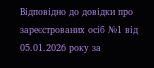Відповідно до довідки про зареєстрованих осіб №1 від 05.01.2026 року за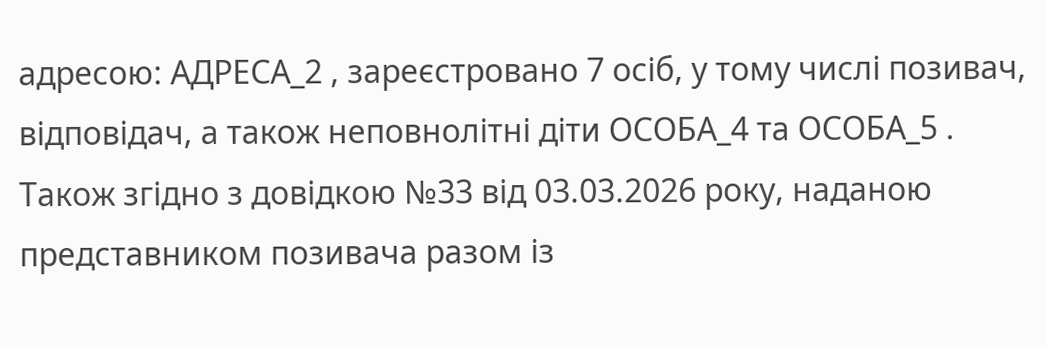адресою: АДРЕСА_2 , зареєстровано 7 осіб, у тому числі позивач, відповідач, а також неповнолітні діти ОСОБА_4 та ОСОБА_5 . Також згідно з довідкою №33 від 03.03.2026 року, наданою представником позивача разом із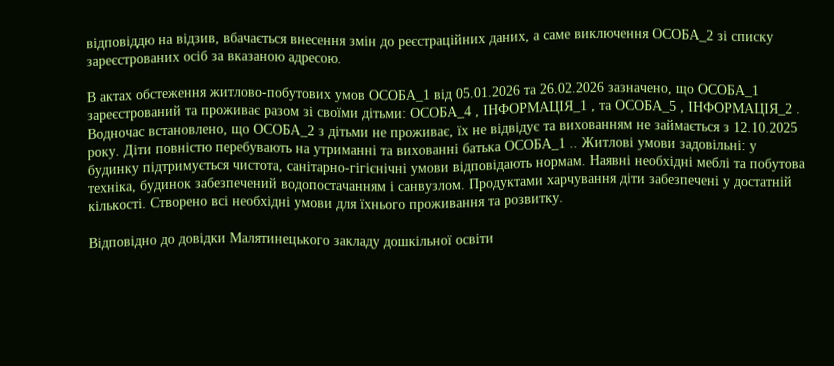відповіддю на відзив, вбачається внесення змін до реєстраційних даних, а саме виключення ОСОБА_2 зі списку зареєстрованих осіб за вказаною адресою.

В актах обстеження житлово-побутових умов ОСОБА_1 від 05.01.2026 та 26.02.2026 зазначено, що ОСОБА_1 зареєстрований та проживає разом зі своїми дітьми: ОСОБА_4 , ІНФОРМАЦІЯ_1 , та ОСОБА_5 , ІНФОРМАЦІЯ_2 . Водночас встановлено, що ОСОБА_2 з дітьми не проживає, їх не відвідує та вихованням не займається з 12.10.2025 року. Діти повністю перебувають на утриманні та вихованні батька ОСОБА_1 .. Житлові умови задовільні: у будинку підтримується чистота, санітарно-гігієнічні умови відповідають нормам. Наявні необхідні меблі та побутова техніка, будинок забезпечений водопостачанням і санвузлом. Продуктами харчування діти забезпечені у достатній кількості. Створено всі необхідні умови для їхнього проживання та розвитку.

Відповідно до довідки Малятинецького закладу дошкільної освіти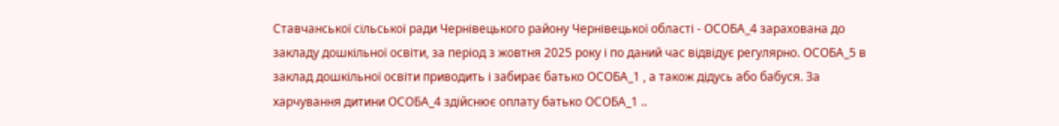Ставчанської сільської ради Чернівецького району Чернівецької області - ОСОБА_4 зарахована до закладу дошкільної освіти, за період з жовтня 2025 року і по даний час відвідує регулярно. ОСОБА_5 в заклад дошкільної освіти приводить і забирає батько ОСОБА_1 , а також дідусь або бабуся. За харчування дитини ОСОБА_4 здійснює оплату батько ОСОБА_1 ..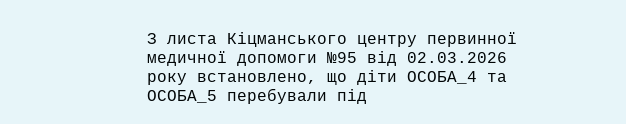З листа Кіцманського центру первинної медичної допомоги №95 від 02.03.2026 року встановлено, що діти ОСОБА_4 та ОСОБА_5 перебували під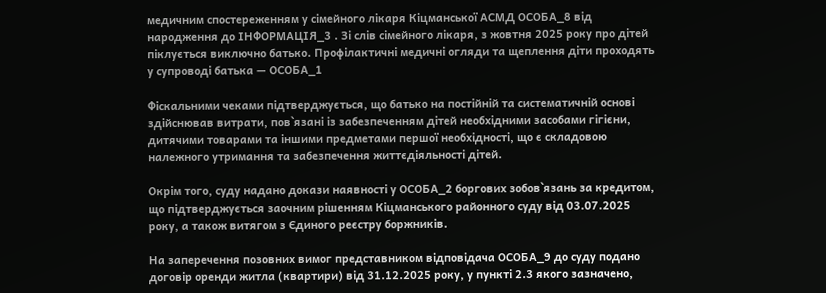медичним спостереженням у сімейного лікаря Кіцманської АСМД ОСОБА_8 від народження до ІНФОРМАЦІЯ_3 . Зі слів сімейного лікаря, з жовтня 2025 року про дітей піклується виключно батько. Профілактичні медичні огляди та щеплення діти проходять у супроводі батька — ОСОБА_1

Фіскальними чеками підтверджується, що батько на постійній та систематичній основі здійснював витрати, пов`язані із забезпеченням дітей необхідними засобами гігієни, дитячими товарами та іншими предметами першої необхідності, що є складовою належного утримання та забезпечення життєдіяльності дітей.

Окрім того, суду надано докази наявності у ОСОБА_2 боргових зобов`язань за кредитом, що підтверджується заочним рішенням Кіцманського районного суду від 03.07.2025 року, а також витягом з Єдиного реєстру боржників.

На заперечення позовних вимог представником відповідача ОСОБА_9 до суду подано договір оренди житла (квартири) від 31.12.2025 року, у пункті 2.3 якого зазначено,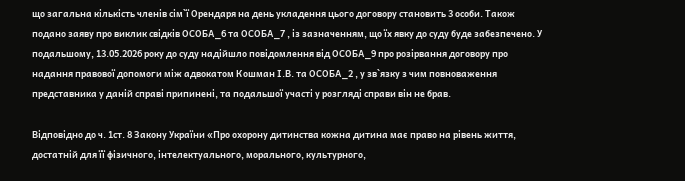що загальна кількість членів сім`ї Орендаря на день укладення цього договору становить 3 особи. Також подано заяву про виклик свідків ОСОБА_6 та ОСОБА_7 , із зазначенням, що їх явку до суду буде забезпечено. У подальшому, 13.05.2026 року до суду надійшло повідомлення від ОСОБА_9 про розірвання договору про надання правової допомоги між адвокатом Кошман І.В. та ОСОБА_2 , у зв`язку з чим повноваження представника у даній справі припинені, та подальшої участі у розгляді справи він не брав.

Відповідно до ч. 1ст. 8 Закону України «Про охорону дитинства кожна дитина має право на рівень життя, достатній для її фізичного, інтелектуального, морального, культурного,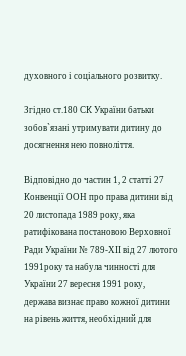духовного і соціального розвитку.

Згідно ст.180 СК України батьки зобов`язані утримувати дитину до досягнення нею повноліття.

Відповідно до частин 1, 2 статті 27 Конвенції ООН про права дитини від 20 листопада 1989 року, яка ратифікована постановою Верховної Ради України № 789-ХІІ від 27 лютого 1991року та набула чинності для України 27 вересня 1991 року, держава визнає право кожної дитини на рівень життя, необхідний для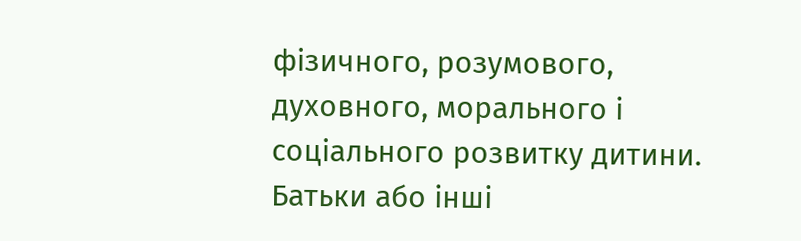фізичного, розумового, духовного, морального і соціального розвитку дитини. Батьки або інші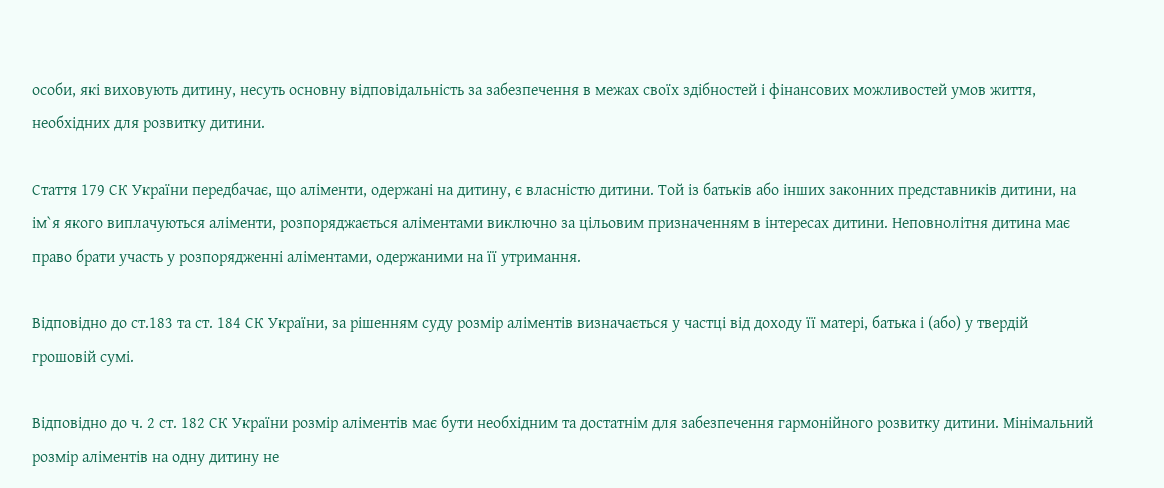особи, які виховують дитину, несуть основну відповідальність за забезпечення в межах своїх здібностей і фінансових можливостей умов життя, необхідних для розвитку дитини.

Стаття 179 СК України передбачає, що аліменти, одержані на дитину, є власністю дитини. Той із батьків або інших законних представників дитини, на ім`я якого виплачуються аліменти, розпоряджається аліментами виключно за цільовим призначенням в інтересах дитини. Неповнолітня дитина має право брати участь у розпорядженні аліментами, одержаними на її утримання.

Відповідно до ст.183 та ст. 184 СК України, за рішенням суду розмір аліментів визначається у частці від доходу її матері, батька і (або) у твердій грошовій сумі.

Відповідно до ч. 2 ст. 182 СК України розмір аліментів має бути необхідним та достатнім для забезпечення гармонійного розвитку дитини. Мінімальний розмір аліментів на одну дитину не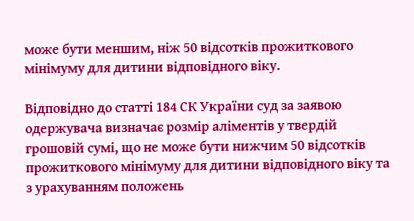може бути меншим, ніж 50 відсотків прожиткового мінімуму для дитини відповідного віку.

Відповідно до статті 184 СК України суд за заявою одержувача визначає розмір аліментів у твердій грошовій сумі, що не може бути нижчим 50 відсотків прожиткового мінімуму для дитини відповідного віку та з урахуванням положень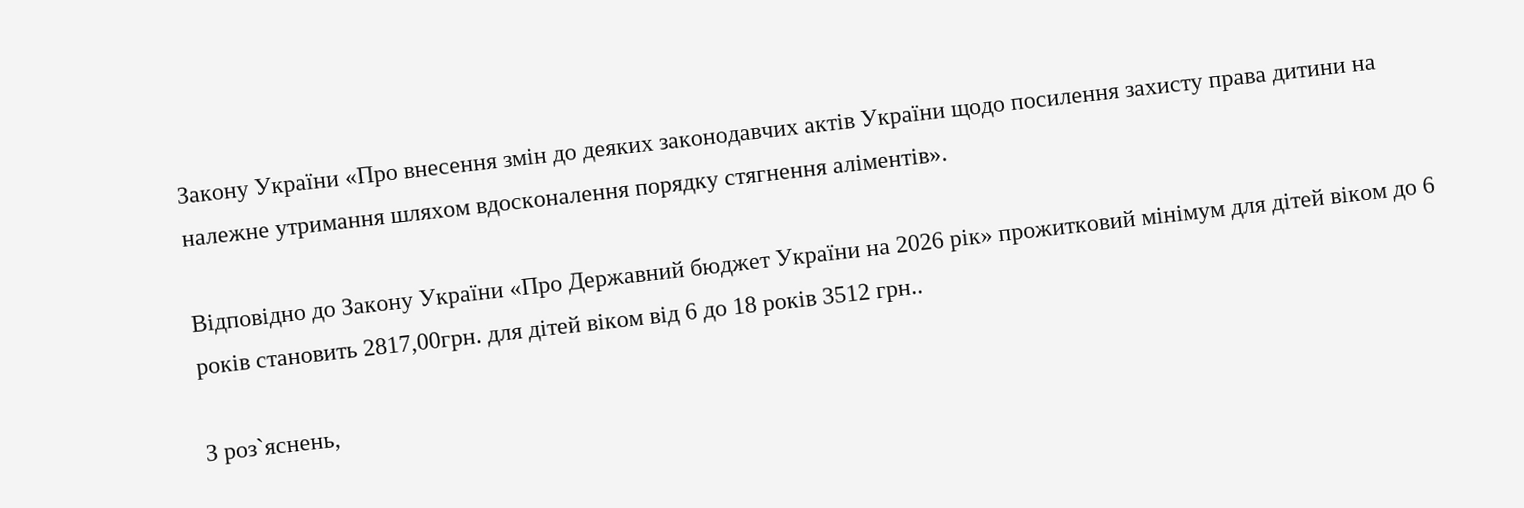Закону України «Про внесення змін до деяких законодавчих актів України щодо посилення захисту права дитини на належне утримання шляхом вдосконалення порядку стягнення аліментів».

Відповідно до Закону України «Про Державний бюджет України на 2026 рік» прожитковий мінімум для дітей віком до 6 років становить 2817,00грн. для дітей віком від 6 до 18 років 3512 грн..

З роз`яснень,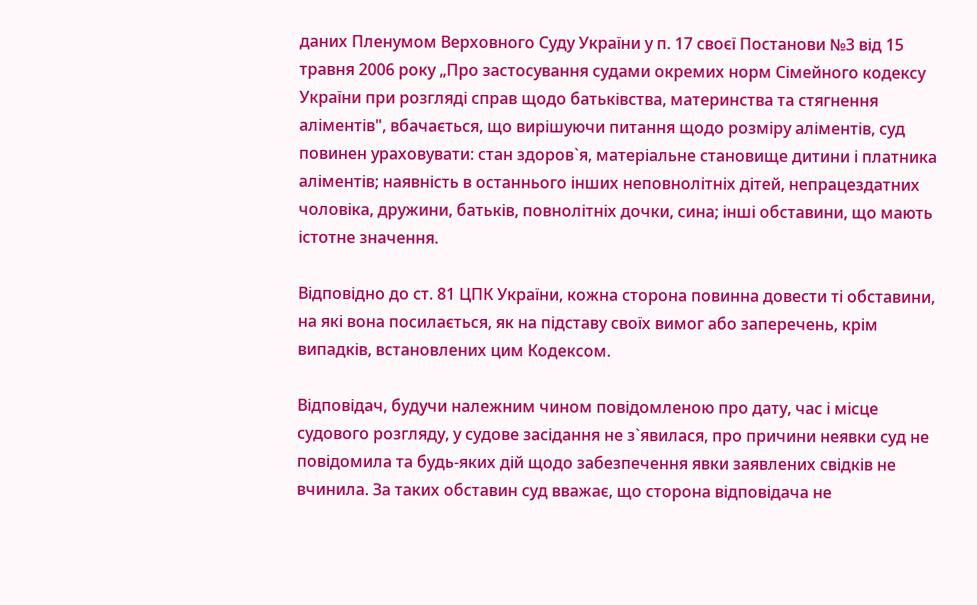даних Пленумом Верховного Суду України у п. 17 своєї Постанови №3 від 15 травня 2006 року „Про застосування судами окремих норм Сімейного кодексу України при розгляді справ щодо батьківства, материнства та стягнення аліментів", вбачається, що вирішуючи питання щодо розміру аліментів, суд повинен ураховувати: стан здоров`я, матеріальне становище дитини і платника аліментів; наявність в останнього інших неповнолітніх дітей, непрацездатних чоловіка, дружини, батьків, повнолітніх дочки, сина; інші обставини, що мають істотне значення.

Відповідно до ст. 81 ЦПК України, кожна сторона повинна довести ті обставини, на які вона посилається, як на підставу своїх вимог або заперечень, крім випадків, встановлених цим Кодексом.

Відповідач, будучи належним чином повідомленою про дату, час і місце судового розгляду, у судове засідання не з`явилася, про причини неявки суд не повідомила та будь-яких дій щодо забезпечення явки заявлених свідків не вчинила. За таких обставин суд вважає, що сторона відповідача не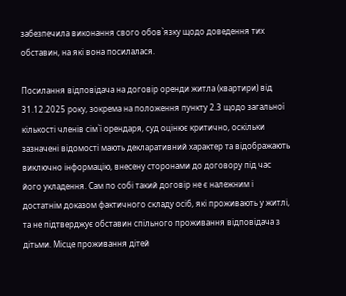забезпечила виконання свого обов`язку щодо доведення тих обставин, на які вона посилалася.

Посилання відповідача на договір оренди житла (квартири) від 31.12.2025 року, зокрема на положення пункту 2.3 щодо загальної кількості членів сім`ї орендаря, суд оцінює критично, оскільки зазначені відомості мають декларативний характер та відображають виключно інформацію, внесену сторонами до договору під час його укладення. Сам по собі такий договір не є належним і достатнім доказом фактичного складу осіб, які проживають у житлі, та не підтверджує обставин спільного проживання відповідача з дітьми. Місце проживання дітей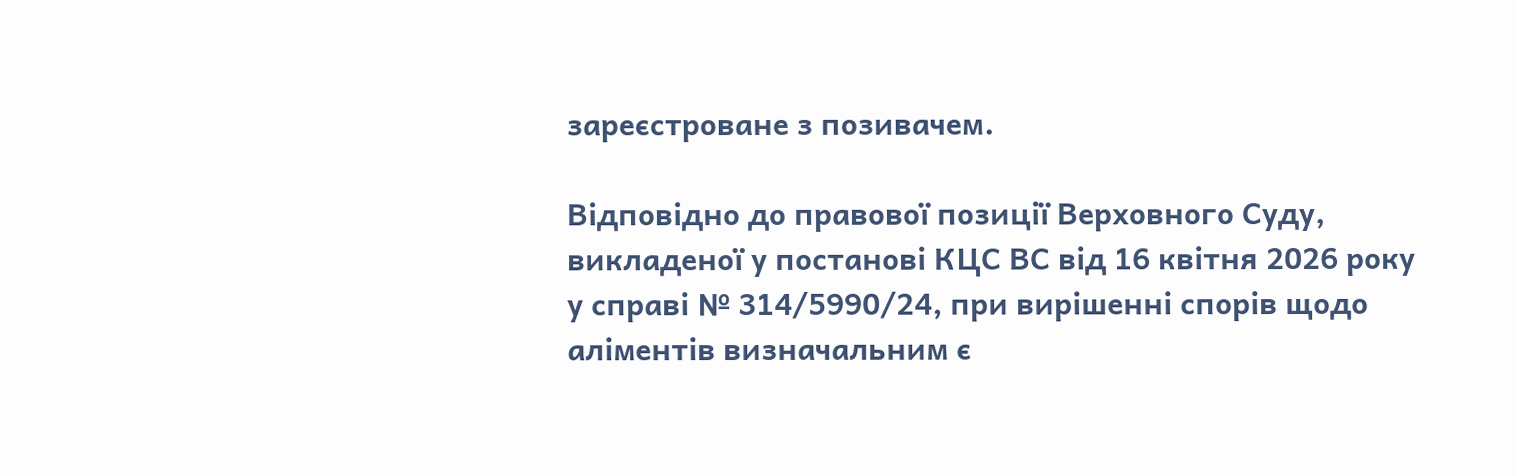зареєстроване з позивачем.

Відповідно до правової позиції Верховного Суду, викладеної у постанові КЦС ВС від 16 квітня 2026 року у справі № 314/5990/24, при вирішенні спорів щодо аліментів визначальним є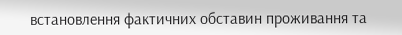встановлення фактичних обставин проживання та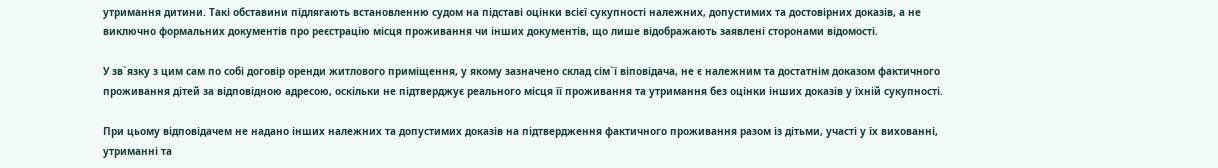утримання дитини. Такі обставини підлягають встановленню судом на підставі оцінки всієї сукупності належних, допустимих та достовірних доказів, а не виключно формальних документів про реєстрацію місця проживання чи інших документів, що лише відображають заявлені сторонами відомості.

У зв`язку з цим сам по собі договір оренди житлового приміщення, у якому зазначено склад сім`ї віповідача, не є належним та достатнім доказом фактичного проживання дітей за відповідною адресою, оскільки не підтверджує реального місця її проживання та утримання без оцінки інших доказів у їхній сукупності.

При цьому відповідачем не надано інших належних та допустимих доказів на підтвердження фактичного проживання разом із дітьми, участі у їх вихованні, утриманні та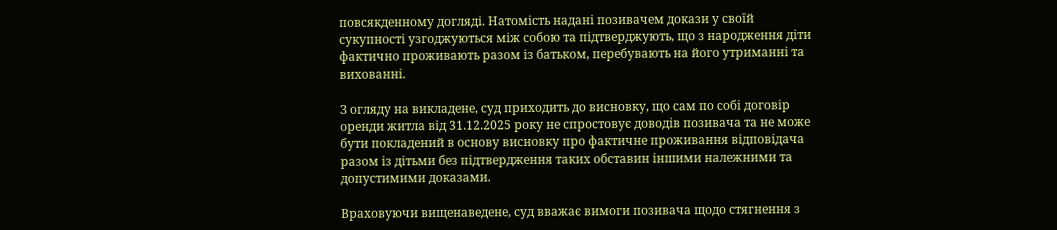повсякденному догляді. Натомість надані позивачем докази у своїй сукупності узгоджуються між собою та підтверджують, що з народження діти фактично проживають разом із батьком, перебувають на його утриманні та вихованні.

З огляду на викладене, суд приходить до висновку, що сам по собі договір оренди житла від 31.12.2025 року не спростовує доводів позивача та не може бути покладений в основу висновку про фактичне проживання відповідача разом із дітьми без підтвердження таких обставин іншими належними та допустимими доказами.

Враховуючи вищенаведене, суд вважає вимоги позивача щодо стягнення з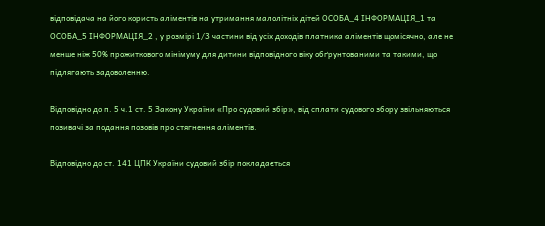відповідача на його користь аліментів на утримання малолітніх дітей ОСОБА_4 ІНФОРМАЦІЯ_1 та ОСОБА_5 ІНФОРМАЦІЯ_2 , у розмірі 1/3 частини від усіх доходів платника аліментів щомісячно, але не менше ніж 50% прожиткового мінімуму для дитини відповідного віку обґрунтованими та такими, що підлягають задоволенню.

Відповідно до п. 5 ч.1 ст. 5 Закону України «Про судовий збір», від сплати судового збору звільняються позивачі за подання позовів про стягнення аліментів.

Відповідно до ст. 141 ЦПК України судовий збір покладається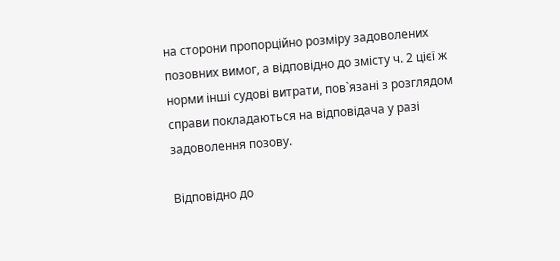на сторони пропорційно розміру задоволених позовних вимог, а відповідно до змісту ч. 2 цієї ж норми інші судові витрати, пов`язані з розглядом справи покладаються на відповідача у разі задоволення позову.

Відповідно до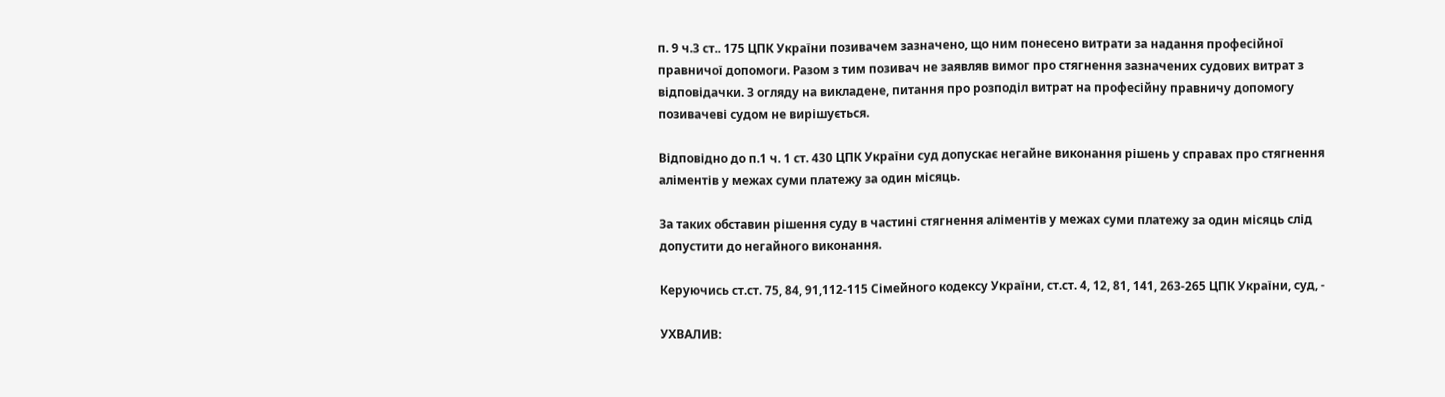п. 9 ч.3 ст.. 175 ЦПК України позивачем зазначено, що ним понесено витрати за надання професійної правничої допомоги. Разом з тим позивач не заявляв вимог про стягнення зазначених судових витрат з відповідачки. З огляду на викладене, питання про розподіл витрат на професійну правничу допомогу позивачеві судом не вирішується.

Відповідно до п.1 ч. 1 ст. 430 ЦПК України суд допускає негайне виконання рішень у справах про стягнення аліментів у межах суми платежу за один місяць.

За таких обставин рішення суду в частині стягнення аліментів у межах суми платежу за один місяць слід допустити до негайного виконання.

Керуючись ст.ст. 75, 84, 91,112-115 Сімейного кодексу України, ст.ст. 4, 12, 81, 141, 263-265 ЦПК України, суд, -

УХВАЛИВ: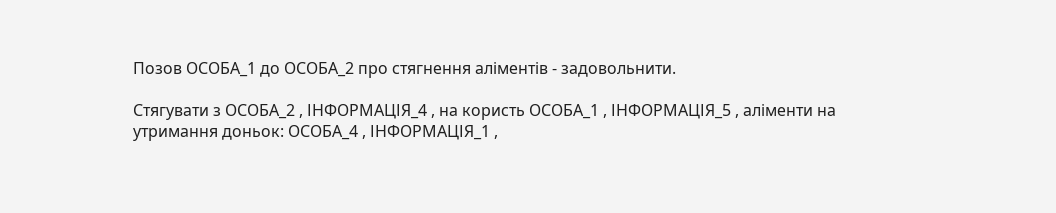Позов ОСОБА_1 до ОСОБА_2 про стягнення аліментів - задовольнити.

Стягувати з ОСОБА_2 , ІНФОРМАЦІЯ_4 , на користь ОСОБА_1 , ІНФОРМАЦІЯ_5 , аліменти на утримання доньок: ОСОБА_4 , ІНФОРМАЦІЯ_1 ,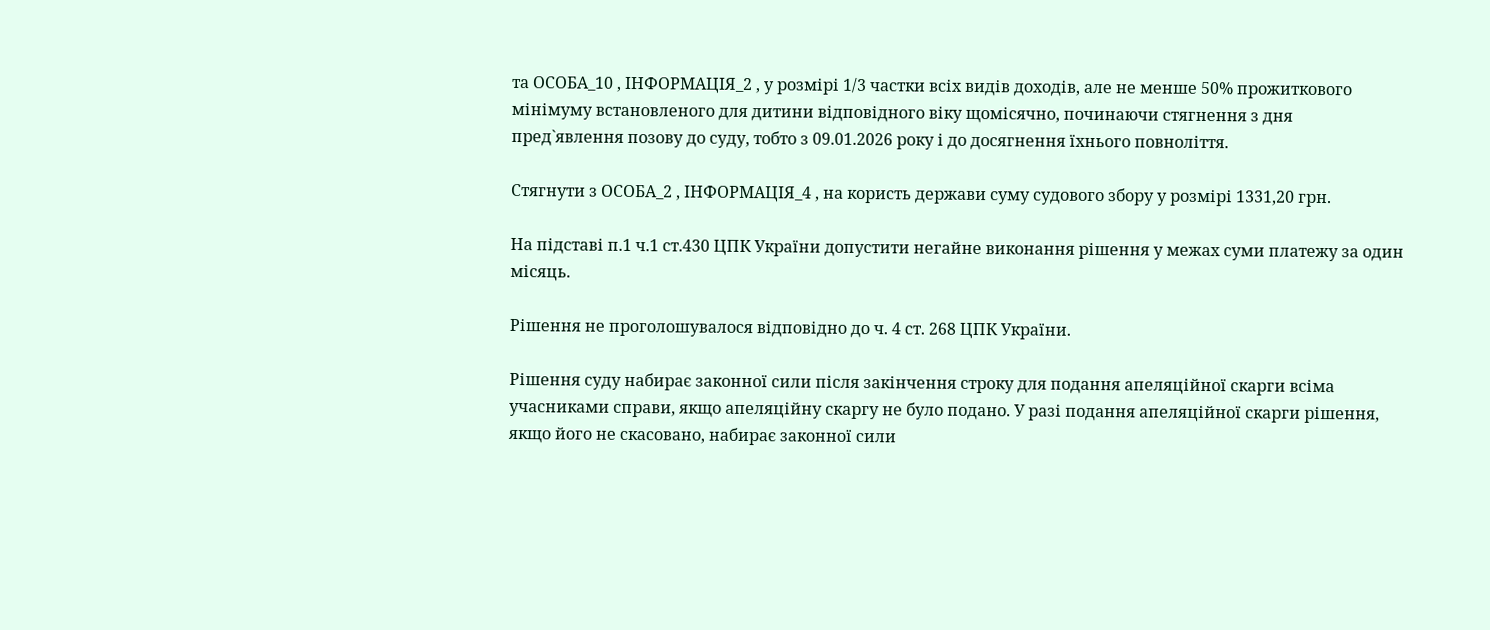та ОСОБА_10 , ІНФОРМАЦІЯ_2 , у розмірі 1/3 частки всіх видів доходів, але не менше 50% прожиткового мінімуму встановленого для дитини відповідного віку щомісячно, починаючи стягнення з дня пред`явлення позову до суду, тобто з 09.01.2026 року і до досягнення їхнього повноліття.

Стягнути з ОСОБА_2 , ІНФОРМАЦІЯ_4 , на користь держави суму судового збору у розмірі 1331,20 грн.

На підставі п.1 ч.1 ст.430 ЦПК України допустити негайне виконання рішення у межах суми платежу за один місяць.

Рішення не проголошувалося відповідно до ч. 4 ст. 268 ЦПК України.

Рішення суду набирає законної сили після закінчення строку для подання апеляційної скарги всіма учасниками справи, якщо апеляційну скаргу не було подано. У разі подання апеляційної скарги рішення, якщо його не скасовано, набирає законної сили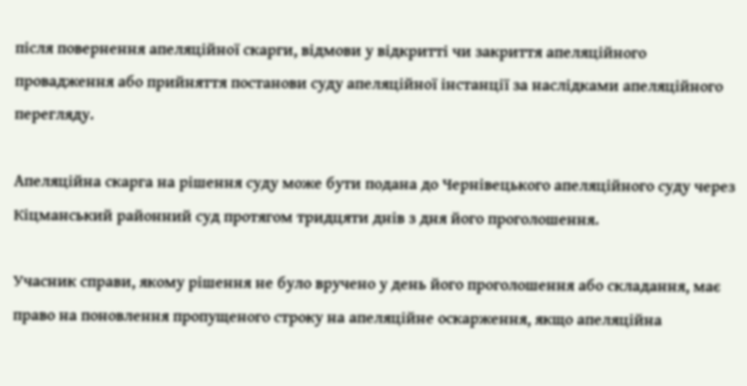після повернення апеляційної скарги, відмови у відкритті чи закриття апеляційного провадження або прийняття постанови суду апеляційної інстанції за наслідками апеляційного перегляду.

Апеляційна скарга на рішення суду може бути подана до Чернівецького апеляційного суду через Кіцманський районний суд протягом тридцяти днів з дня його проголошення.

Учасник справи, якому рішення не було вручено у день його проголошення або складання, має право на поновлення пропущеного строку на апеляційне оскарження, якщо апеляційна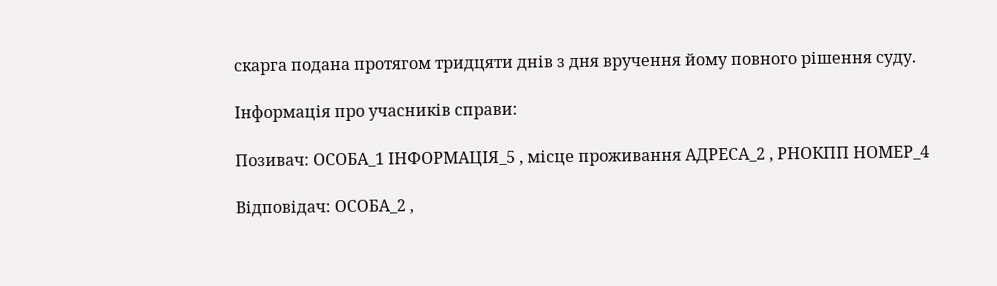скарга подана протягом тридцяти днів з дня вручення йому повного рішення суду.

Інформація про учасників справи:

Позивач: ОСОБА_1 ІНФОРМАЦІЯ_5 , місце проживання АДРЕСА_2 , РНОКПП НОМЕР_4

Відповідач: ОСОБА_2 ,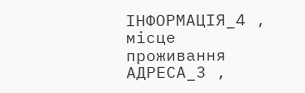ІНФОРМАЦІЯ_4 , місце проживання АДРЕСА_3 ,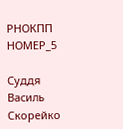РНОКПП НОМЕР_5

Суддя Василь Скорейко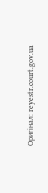Оригінал: reyestr.court.gov.ua